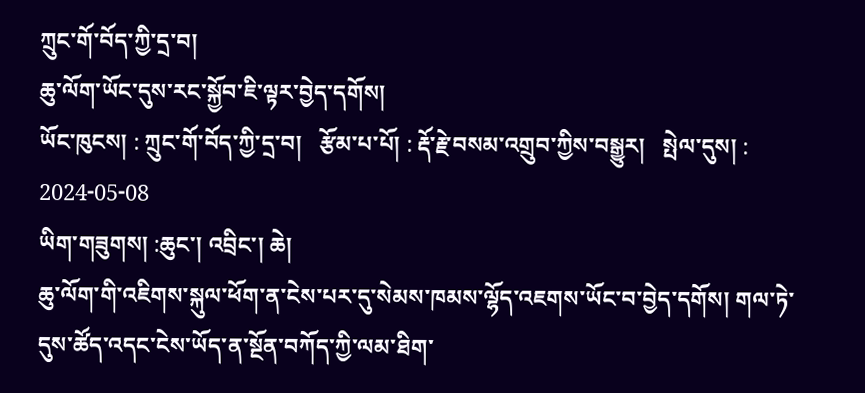ཀྲུང་གོ་བོད་ཀྱི་དྲ་བ།
ཆུ་ལོག་ཡོང་དུས་རང་སྐྱོབ་ཇི་ལྟར་བྱེད་དགོས།
ཡོང་ཁུངས། : ཀྲུང་གོ་བོད་ཀྱི་དྲ་བ།   རྩོམ་པ་པོ། : རྡོ་རྗེ་བསམ་འགྲུབ་ཀྱིས་བསྒྱུར།   སྤེལ་དུས། : 2024-05-08
ཡིག་གཟུགས། :ཆུང་། འབྲིང་། ཆེ།
ཆུ་ལོག་གི་འཇིགས་སྐུལ་ཕོག་ན་ངེས་པར་དུ་སེམས་ཁམས་ལྷོད་འཇགས་ཡོང་བ་བྱེད་དགོས། གལ་ཏེ་དུས་ཚོད་འདང་ངེས་ཡོད་ན་སྔོན་བཀོད་ཀྱི་ལམ་ཐིག་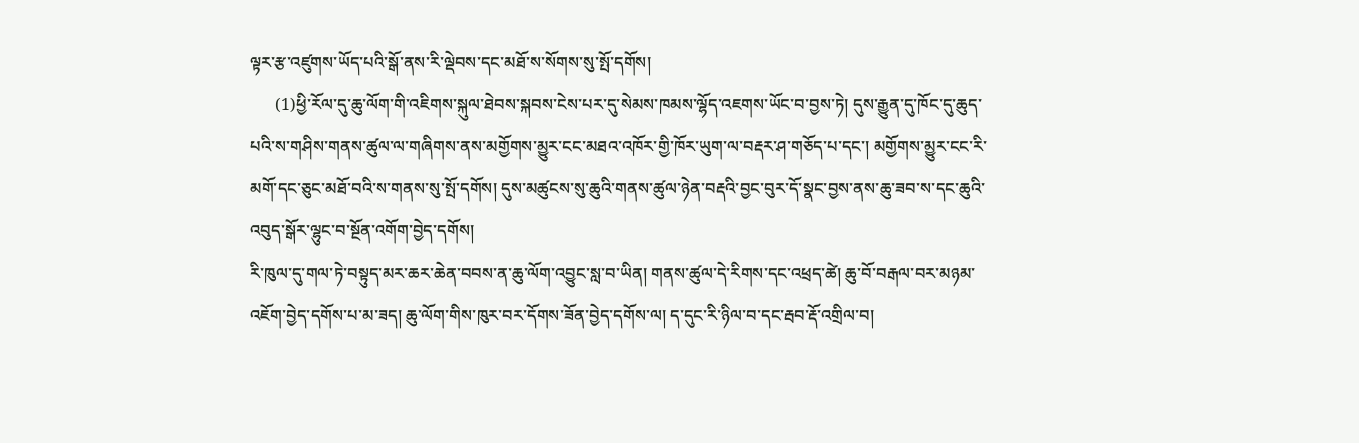ལྟར་རྩ་འཛུགས་ཡོད་པའི་སྒོ་ནས་རི་ལྡེབས་དང་མཐོ་ས་སོགས་སུ་སྤོ་དགོས།
      (1)ཕྱི་རོལ་དུ་ཆུ་ལོག་གི་འཇིགས་སྐུལ་ཐེབས་སྐབས་ངེས་པར་དུ་སེམས་ཁམས་ལྷོད་འཇགས་ཡོང་བ་བྱས་ཏེ། དུས་རྒྱུན་དུ་ཁོང་དུ་ཆུད་པའི་ས་གཤིས་གནས་ཚུལ་ལ་གཞིགས་ནས་མགྱོགས་མྱུར་ངང་མཐའ་འཁོར་གྱི་ཁོར་ཡུག་ལ་བརྡར་ཤ་གཅོད་པ་དང་། མགྱོགས་མྱུར་ངང་རི་མགོ་དང་ཅུང་མཐོ་བའི་ས་གནས་སུ་སྤོ་དགོས། དུས་མཚུངས་སུ་ཆུའི་གནས་ཚུལ་ཉེན་བརྡའི་བྱང་བུར་དོ་སྣང་བྱས་ནས་ཆུ་ཟབ་ས་དང་ཆུའི་འབུད་སྒོར་ལྷུང་བ་སྔོན་འགོག་བྱེད་དགོས།
རི་ཁུལ་དུ་གལ་ཏེ་བསྟུད་མར་ཆར་ཆེན་བབས་ན་ཆུ་ལོག་འབྱུང་སླ་བ་ཡིན། གནས་ཚུལ་དེ་རིགས་དང་འཕྲད་ཚེ། ཆུ་བོ་བརྒལ་བར་མཉམ་འཇོག་བྱེད་དགོས་པ་མ་ཟད། ཆུ་ལོག་གིས་ཁུར་བར་དོགས་ཟོན་བྱེད་དགོས་ལ། ད་དུང་རི་ཉིལ་བ་དང་རྦབ་རྡོ་འགྲིལ་བ།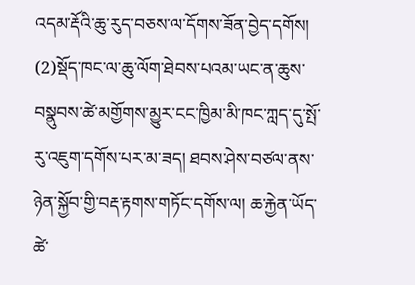འདམ་རྡོའི་ཆུ་རུད་བཅས་ལ་དོགས་ཟོན་བྱེད་དགོས།
(2)སྡོད་ཁང་ལ་ཆུ་ལོག་ཐེབས་པའམ་ཡང་ན་ཆུས་བསྣུབས་ཚེ་མགྱོགས་མྱུར་ངང་ཁྱིམ་མི་ཁང་ཀླད་དུ་སྤོ་རུ་འཇུག་དགོས་པར་མ་ཟད། ཐབས་ཤེས་བཙལ་ནས་ཉེན་སྐྱོབ་གྱི་བརྡ་རྟགས་གཏོང་དགོས་ལ། ཆ་རྐྱེན་ཡོད་ཚེ་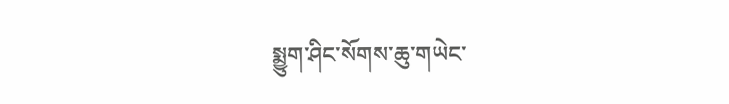སྨྱུག་ཤིང་སོགས་ཆུ་གཡེང་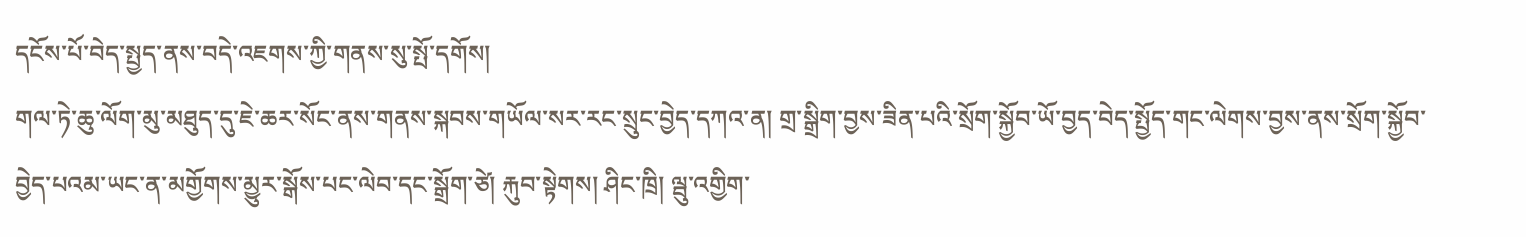དངོས་པོ་བེད་སྤྱད་ནས་བདེ་འཇགས་ཀྱི་གནས་སུ་སྤོ་དགོས།
གལ་ཏེ་ཆུ་ལོག་མུ་མཐུད་དུ་ཇེ་ཆར་སོང་ནས་གནས་སྐབས་གཡོལ་སར་རང་སྲུང་བྱེད་དཀའ་ན། གྲ་སྒྲིག་བྱས་ཟིན་པའི་སྲོག་སྐྱོབ་ཡོ་བྱད་བེད་སྤྱོད་གང་ལེགས་བྱས་ནས་སྲོག་སྐྱོབ་བྱེད་པའམ་ཡང་ན་མགྱོགས་མྱུར་སྒོས་པང་ལེབ་དང་སྒྲོག་ཙེ། རྐུབ་སྟེགས། ཤིང་ཁྲི། ལྦུ་འགྱིག་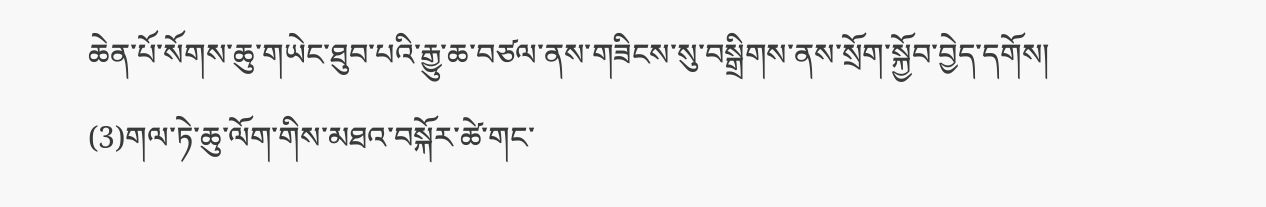ཆེན་པོ་སོགས་ཆུ་གཡེང་ཐུབ་པའི་རྒྱུ་ཆ་བཙལ་ནས་གཟིངས་སུ་བསྒྲིགས་ནས་སྲོག་སྐྱོབ་བྱེད་དགོས།
(3)གལ་ཏེ་ཆུ་ལོག་གིས་མཐའ་བསྐོར་ཚེ་གང་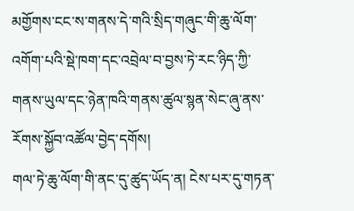མགྱོགས་ངང་ས་གནས་དེ་གའི་སྲིད་གཞུང་གི་ཆུ་ལོག་འགོག་པའི་སྡེ་ཁག་དང་འབྲེལ་བ་བྱས་ཏེ་རང་ཉིད་ཀྱི་གནས་ཡུལ་དང་ཉེན་ཁའི་གནས་ཚུལ་སྙན་སེང་ཞུ་ནས་རོགས་སྐྱོབ་འཚོལ་བྱེད་དགོས།
གལ་ཏེ་ཆུ་ལོག་གི་ནང་དུ་ཚུད་ཡོད་ན། ངེས་པར་དུ་གཏན་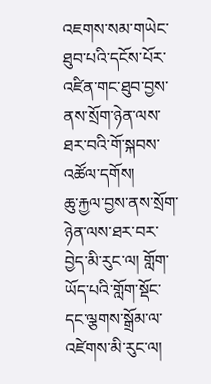འཇགས་སམ་གཡེང་ཐུབ་པའི་དངོས་པོར་འཛིན་གང་ཐུབ་བྱས་ནས་སྲོག་ཉེན་ལས་ཐར་བའི་གོ་སྐབས་འཚོལ་དགོས།
ཆུ་རྐྱལ་བྱས་ནས་སྲོག་ཉེན་ལས་ཐར་བར་བྱེད་མི་རུང་ལ། གློག་ཡོད་པའི་གློག་སྡོང་དང་ལྕགས་སྒྲོམ་ལ་འཛེགས་མི་རུང་ལ།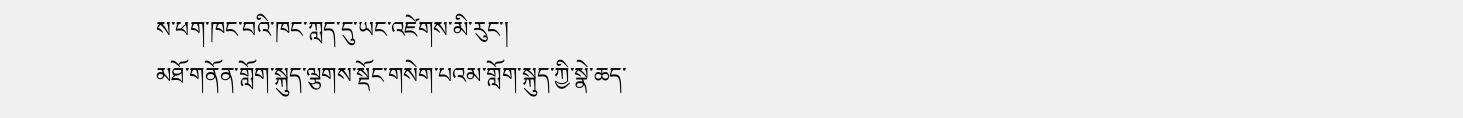ས་ཕག་ཁང་བའི་ཁང་ཀླད་དུ་ཡང་འཛེགས་མི་རུང་།
མཐོ་གནོན་གློག་སྐུད་ལྕགས་སྡོང་གསེག་པའམ་གློག་སྐུད་ཀྱི་སྣེ་ཆད་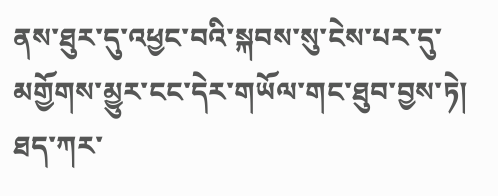ནས་ཐུར་དུ་འཕྱང་བའི་སྐབས་སུ་ངེས་པར་དུ་མགྱོགས་མྱུར་ངང་དེར་གཡོལ་གང་ཐུབ་བྱས་ཏེ། ཐད་ཀར་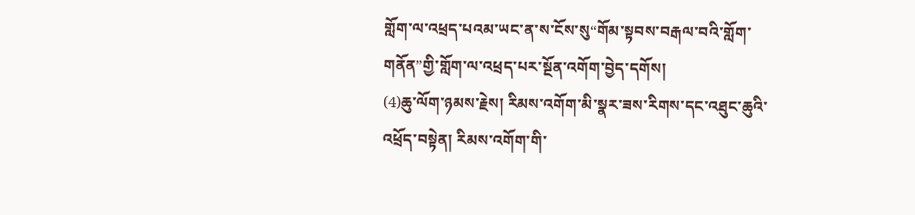གློག་ལ་འཕྲད་པའམ་ཡང་ན་ས་ངོས་སུ“གོམ་སྟབས་བརྒལ་བའི་གློག་གནོན”གྱི་གློག་ལ་འཕྲད་པར་སྔོན་འགོག་བྱེད་དགོས།
(4)ཆུ་ལོག་ཉམས་རྗེས། རིམས་འགོག་མི་སྣར་ཟས་རིགས་དང་འཐུང་ཆུའི་འཕྲོད་བསྟེན། རིམས་འགོག་གི་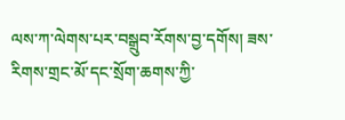ལས་ཀ་ལེགས་པར་བསྒྲུབ་རོགས་བྱ་དགོས། ཟས་རིགས་གྲང་མོ་དང་སྲོག་ཆགས་ཀྱི་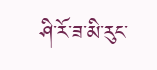ཤི་རོ་ཟ་མི་རུང་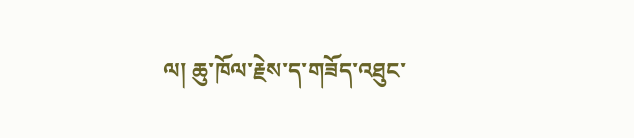ལ། ཆུ་ཁོལ་རྗེས་ད་གཟོད་འཐུང་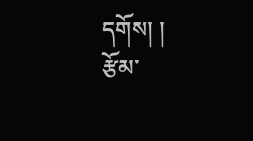དགོས། །
རྩོམ་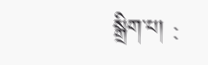སྒྲིག་པ། :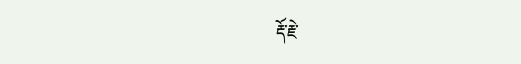རྡོ་རྗེ་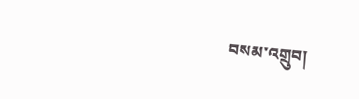བསམ་འགྲུབ།